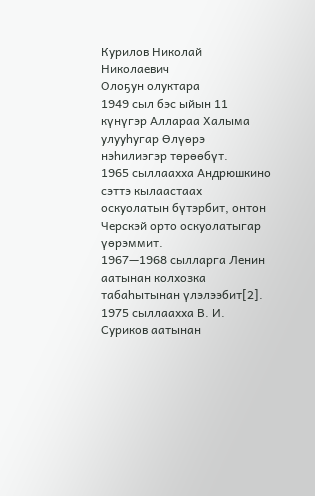Курилов Николай Николаевич
Олоҕун олуктара
1949 сыл бэс ыйын 11 күнүгэр Аллараа Халыма улууһугар Өлүөрэ нэһилиэгэр төрөөбүт.
1965 сыллаахха Андрюшкино сэттэ кылаастаах оскуолатын бүтэрбит, онтон Черскэй орто оскуолатыгар үөрэммит.
1967—1968 сылларга Ленин аатынан колхозка табаһытынан үлэлээбит[2].
1975 сыллаахха В. И. Суриков аатынан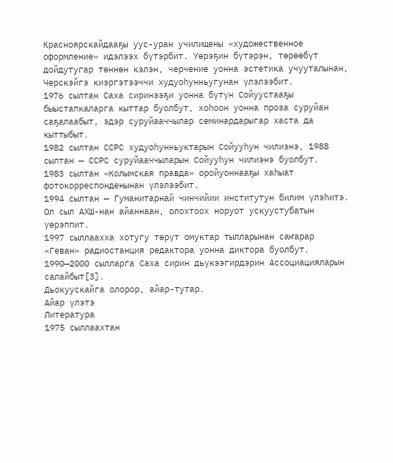Красноярскайдааҕы уус-уран училищены «художественное оформление» идэлээх бүтэрбит. Үөрэҕин бүтэрэн, төрөөбүт дойдутугар төннөн кэлэн, черчение уонна эстетика учууталынан, Черскэйгэ киэргэтээччи худуоһунньугунан үлэлээбит.
1976 сылтан Саха сиринээҕи уонна бүтүн Сойуустааҕы быыстапкаларга кыттар буолбут, хоһоон уонна проза суруйан саҕалаабыт, эдэр суруйааччылар семинардарыгар хаста да кыттыбыт.
1982 сылтан ССРС худуоһунньуктарын Сойууһун чилиэнэ, 1988 сылтан — ССРС суруйааччыларын Сойууһун чилиэнэ буолбут.
1983 сылтан «Колымская правда» оройуоннааҕы хаһыат фотокорреспонденынан үлэлээбит.
1994 сылтан — Гуманитарнай чинчийии институтун билим үлэһитэ. Ол сыл АХШ-нан айаннаан, олохтоох норуот ускуустубатын үөрэппит.
1997 сыллаахха хотугу төрүт омуктар тылларынан саҥарар «Геван» радиостанция редактора уонна диктора буолбут.
1990—2000 сылларга Саха сирин дьүкээгирдэрин Ассоциацияларын салайбыт[3].
Дьокуускайга олорор, айар-тутар.
Айар үлэтэ
Литература
1975 сыллаахтан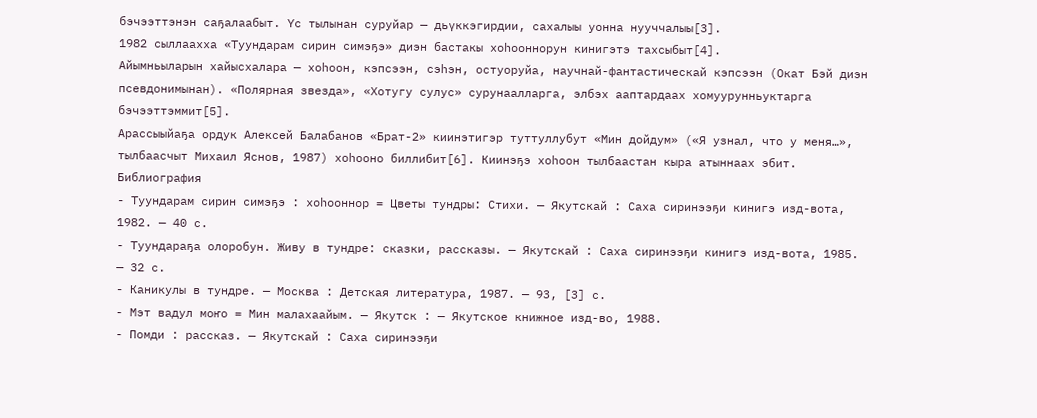бэчээттэнэн саҕалаабыт. Үс тылынан суруйар — дьүккэгирдии, сахалыы уонна нууччалыы[3].
1982 сыллаахха «Туундарам сирин симэҕэ» диэн бастакы хоһооннорун кинигэтэ тахсыбыт[4].
Айымньыларын хайысхалара — хоһоон, кэпсээн, сэһэн, остуоруйа, научнай-фантастическай кэпсээн (Окат Бэй диэн псевдонимынан). «Полярная звезда», «Хотугу сулус» сурунаалларга, элбэх ааптардаах хомуурунньуктарга бэчээттэммит[5].
Арассыыйаҕа ордук Алексей Балабанов «Брат-2» киинэтигэр туттуллубут «Мин дойдум» («Я узнал, что у меня…», тылбаасчыт Михаил Яснов, 1987) хоһооно биллибит[6]. Киинэҕэ хоһоон тылбаастан кыра атыннаах эбит.
Библиография
- Туундарам сирин симэҕэ : хоһооннор = Цветы тундры: Стихи. — Якутскай : Саха сиринээҕи кинигэ изд-вота, 1982. — 40 с.
- Туундараҕа олоробун. Живу в тундре: cказки, рассказы. — Якутскай : Саха сиринээҕи кинигэ изд-вота, 1985. — 32 с.
- Каникулы в тундре. — Москва : Детская литература, 1987. — 93, [3] с.
- Мэт вадул моҥо = Мин малахаайым. — Якутск : — Якутское книжное изд-во, 1988.
- Помди : рассказ. — Якутскай : Саха сиринээҕи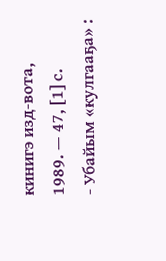кинигэ изд-вота, 1989. — 47, [1] с.
- Убайым «кулгааҕа» :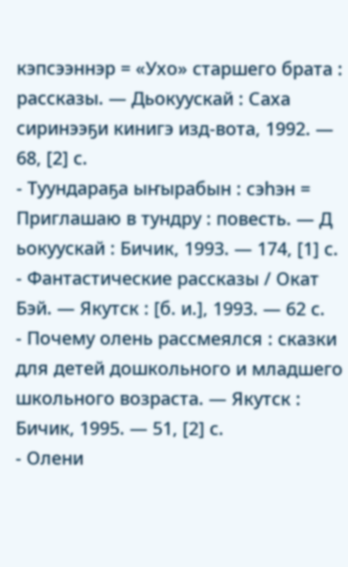кэпсээннэр = «Ухо» старшего брата : рассказы. — Дьокуускай : Саха сиринээҕи кинигэ изд-вота, 1992. — 68, [2] с.
- Туундараҕа ыҥырабын : cэһэн = Приглашаю в тундру : повесть. — Д ьокуускай : Бичик, 1993. — 174, [1] с.
- Фантастические рассказы / Окат Бэй. — Якутск : [б. и.], 1993. — 62 с.
- Почему олень рассмеялся : сказки для детей дошкольного и младшего школьного возраста. — Якутск : Бичик, 1995. — 51, [2] с.
- Олени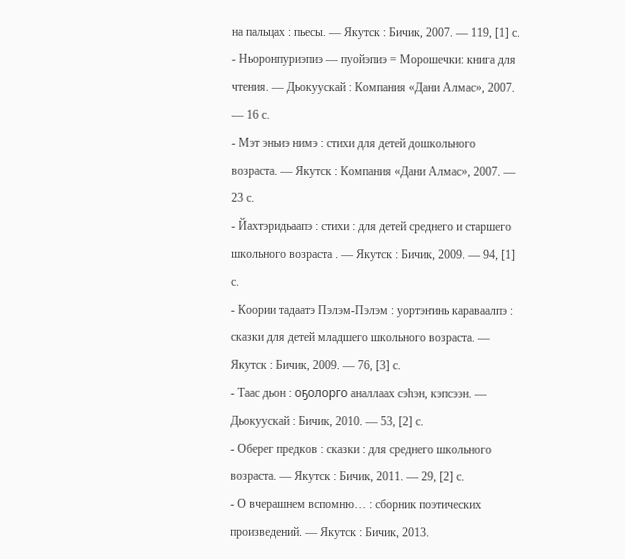на пальцах : пьесы. — Якутск : Бичик, 2007. — 119, [1] с.
- Ньоронпуриэпиэ — пуойэпиэ = Морошечки: книга для чтения. — Дьокуускай : Компания «Дани Алмас», 2007. — 16 с.
- Мэт эньиэ нимэ : стихи для детей дошкольного возраста. — Якутск : Компания «Дани Алмас», 2007. — 23 с.
- Йахтэридьаапэ : стихи : для детей среднего и старшего школьного возраста . — Якутск : Бичик, 2009. — 94, [1] с.
- Коории тадаатэ Пэлэм-Пэлэм : уортэҥинь караваалпэ : сказки для детей младшего школьного возраста. — Якутск : Бичик, 2009. — 76, [3] с.
- Таас дьон : оҕолорго аналлаах сэһэн, кэпсээн. — Дьокуускай : Бичик, 2010. — 53, [2] с.
- Оберег предков : сказки : для среднего школьного возраста. — Якутск : Бичик, 2011. — 29, [2] с.
- О вчерашнем вспомню… : сборник поэтических произведений. — Якутск : Бичик, 2013.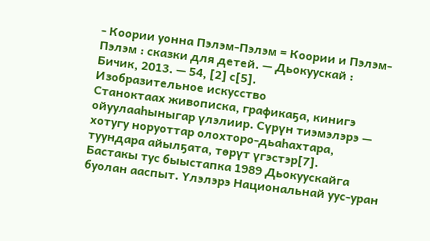- Коории уонна Пэлэм-Пэлэм = Коории и Пэлэм- Пэлэм : сказки для детей. — Дьокуускай : Бичик, 2013. — 54, [2] с[5].
Изобразительное искусство
Станоктаах живописка, графикаҕа, кинигэ ойуулааһыныгар үлэлиир. Сүрүн тиэмэлэрэ — хотугу норуоттар олохторо-дьаһахтара, туундара айылҕата, төрүт үгэстэр[7].
Бастакы тус быыстапка 1989 Дьокуускайга буолан ааспыт. Үлэлэрэ Национальнай уус-уран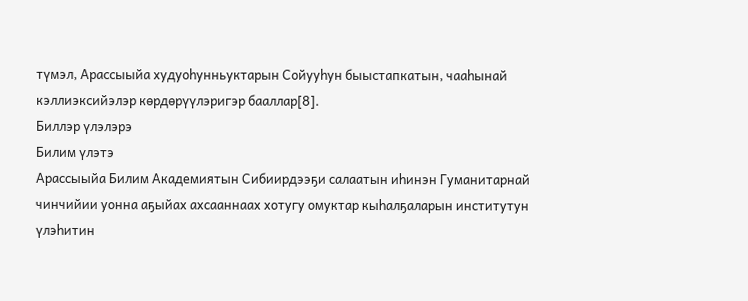түмэл, Арассыыйа худуоһунньуктарын Сойууһун быыстапкатын, чааһынай кэллиэксийэлэр көрдөрүүлэригэр бааллар[8].
Биллэр үлэлэрэ
Билим үлэтэ
Арассыыйа Билим Академиятын Сибиирдээҕи салаатын иһинэн Гуманитарнай чинчийии уонна аҕыйах ахсааннаах хотугу омуктар кыһалҕаларын институтун үлэһитин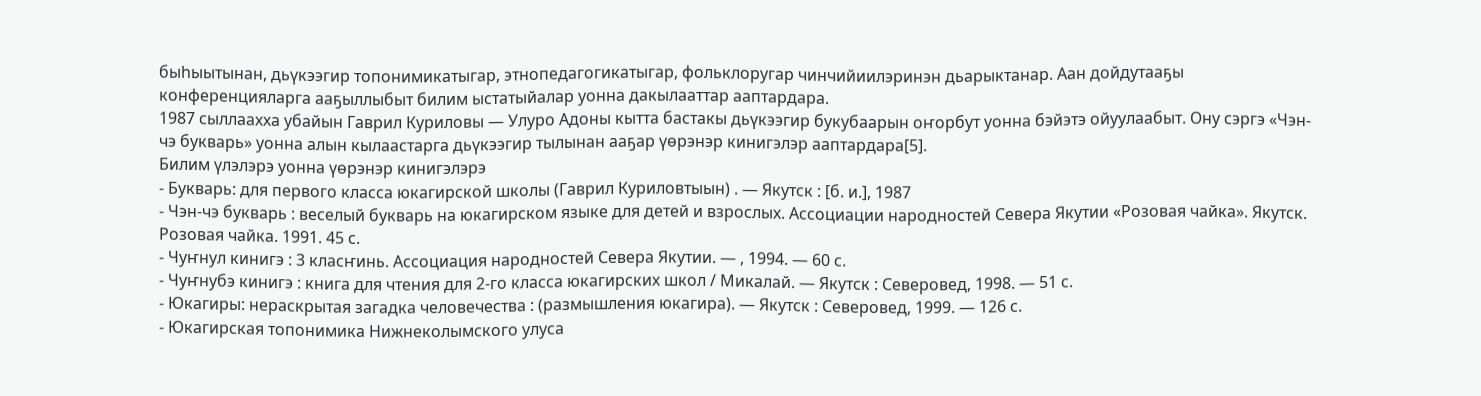быһыытынан, дьүкээгир топонимикатыгар, этнопедагогикатыгар, фольклоругар чинчийиилэринэн дьарыктанар. Аан дойдутааҕы конференцияларга ааҕыллыбыт билим ыстатыйалар уонна дакылааттар ааптардара.
1987 сыллаахха убайын Гаврил Куриловы — Улуро Адоны кытта бастакы дьүкээгир букубаарын оҥорбут уонна бэйэтэ ойуулаабыт. Ону сэргэ «Чэн-чэ букварь» уонна алын кылаастарга дьүкээгир тылынан ааҕар үөрэнэр кинигэлэр ааптардара[5].
Билим үлэлэрэ уонна үөрэнэр кинигэлэрэ
- Букварь: для первого класса юкагирской школы (Гаврил Куриловтыын) . — Якутск : [б. и.], 1987
- Чэн-чэ букварь : веселый букварь на юкагирском языке для детей и взрослых. Ассоциации народностей Севера Якутии «Розовая чайка». Якутск. Розовая чайка. 1991. 45 с.
- Чуҥнул кинигэ : 3 класҥинь. Ассоциация народностей Севера Якутии. — , 1994. — 60 с.
- Чуҥнубэ кинигэ : книга для чтения для 2-го класса юкагирских школ / Микалай. — Якутск : Северовед, 1998. — 51 с.
- Юкагиры: нераскрытая загадка человечества : (размышления юкагира). — Якутск : Северовед, 1999. — 126 с.
- Юкагирская топонимика Нижнеколымского улуса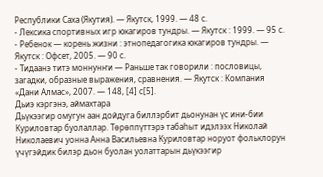Республики Саха (Якутия). — Якутск, 1999. — 48 с.
- Лексика спортивных игр юкагиров тундры. — Якутск : 1999. — 95 с.
- Ребенок — корень жизни : этнопедагогика юкагиров тундры. — Якутск : Офсет, 2005. — 90 с.
- Тидаанэ титэ моннунҥи — Раньше так говорили : пословицы, загадки, образные выражения, сравнения. — Якутск : Компания «Дани Алмас», 2007. — 148, [4] с[5].
Дьиэ кэргэнэ, аймахтара
Дьүкээгир омугун аан дойдуга биллэрбит дьонунан үс ини-бии Куриловтар буолаллар. Төрөппүттэрэ табаһыт идэлээх Николай Николаевич уонна Анна Васильевна Куриловтар норуот фольклорун үчүгэйдик билэр дьон буолан уолаттарын дьүкээгир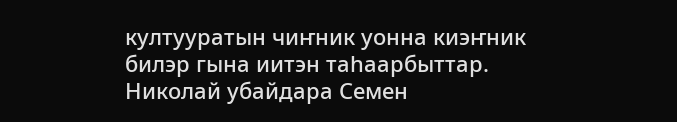култууратын чиҥник уонна киэҥник билэр гына иитэн таһаарбыттар. Николай убайдара Семен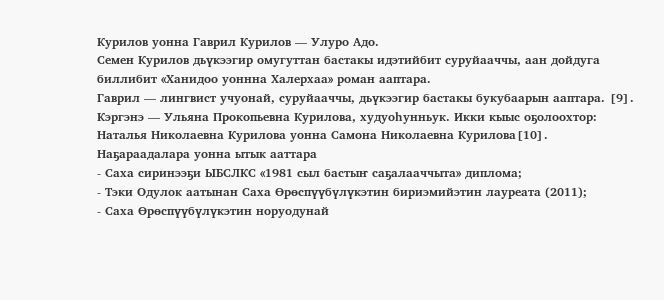Курилов уонна Гаврил Курилов — Улуро Адо.
Семен Курилов дьүкээгир омугуттан бастакы идэтийбит суруйааччы, аан дойдуга биллибит «Ханидоо уоннна Халерхаа» роман ааптара.
Гаврил — лингвист учуонай, суруйааччы, дьүкээгир бастакы букубаарын ааптара. [9].
Кэргэнэ — Ульяна Прокопьевна Курилова, худуоһунньук. Икки кыыс оҕолоохтор: Наталья Николаевна Курилова уонна Самона Николаевна Курилова[10].
Наҕараадалара уонна ытык ааттара
- Саха сиринээҕи ЫБСЛКС «1981 сыл бастыҥ саҕалааччыта» диплома;
- Тэки Одулок аатынан Саха Өрөспүүбүлүкэтин бириэмийэтин лауреата (2011);
- Саха Өрөспүүбүлүкэтин норуодунай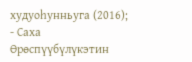худуоһунньуга (2016);
- Саха Өрөспүүбүлүкэтин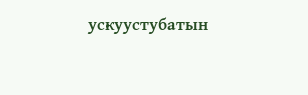ускуустубатын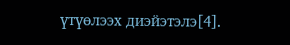үтүөлээх диэйэтэлэ[4].